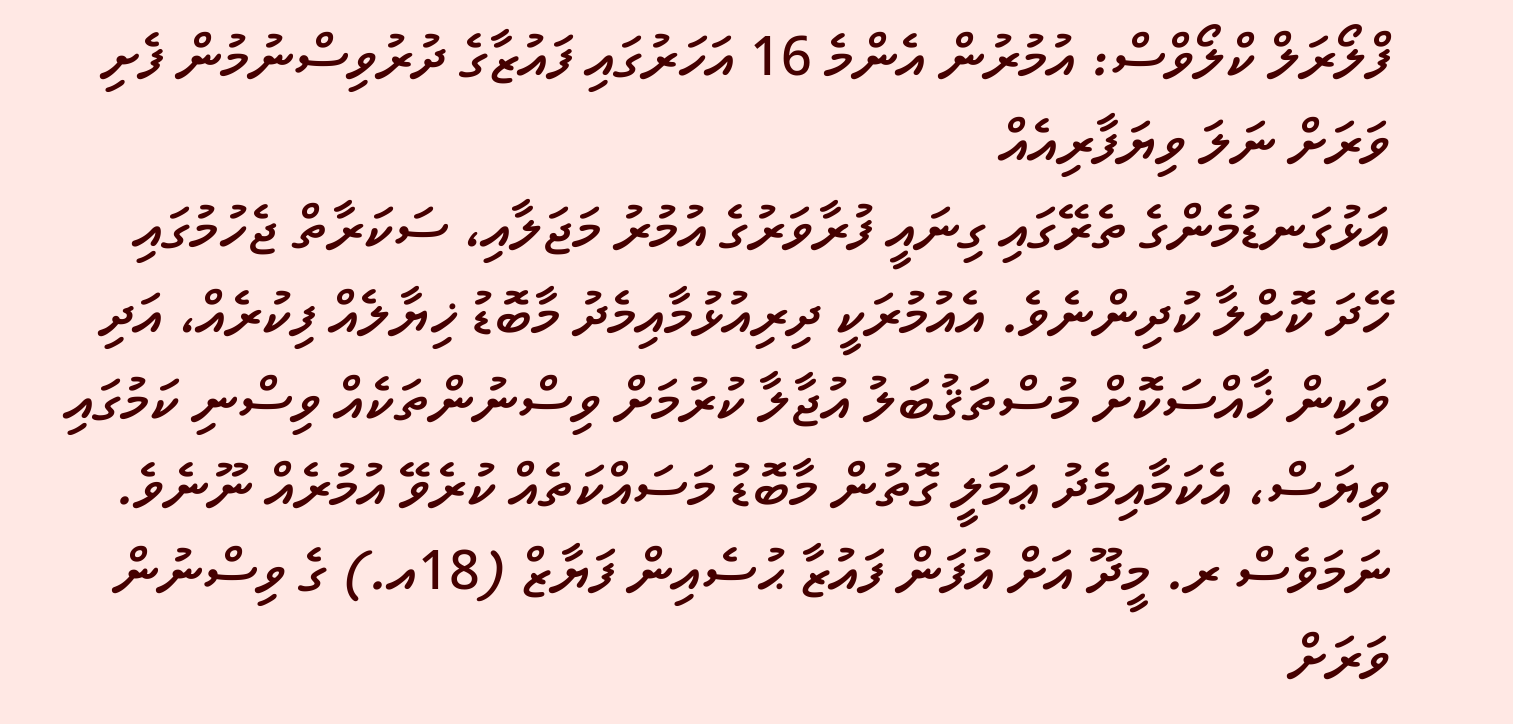ފްލޯރަލް ކްލޯވްސް: އުމުރުން އެންމެ 16 އަހަރުގައި ފައުޒާގެ ދުރުވިސްނުމުން ފެށި ވަރަށް ނަލަ ވިޔަފާރިއެއް
އަޅުގަނޑުމެންގެ ތެރޭގައި ގިނައީ ފުރާވަރުގެ އުމުރު މަޖަލާއި، ސަކަރާތް ޖެހުމުގައި ހޭދަ ކޮށްލާ ކުދިންނެވެ. އެއުމުރަކީ ދިރިއުޅުމާއިމެދު މާބޮޑު ޚިޔާލެއް ފިކުރެއް، އަދި ވަކިން ޚާއްސަކޮށް މުސްތަޤުބަލު އުޖާލާ ކުރުމަށް ވިސްނުންތަކެއް ވިސްނި ކަމުގައި ވިޔަސް، އެކަމާއިމެދު ޢަމަލީ ގޮތުން މާބޮޑު މަސައްކަތެއް ކުރެވޭ އުމުރެއް ނޫނެވެ.
ނަމަވެސް ރ. މީދޫ އަށް އުފަން ފައުޒާ ޙުސެއިން ފަޔާޒް (18އ.) ގެ ވިސްނުން ވަރަށް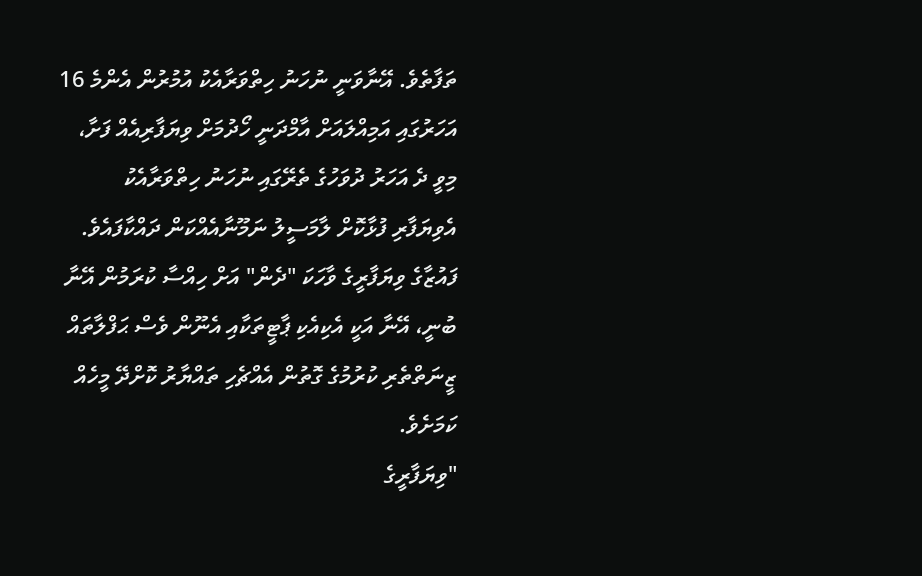ތަފާތެވެ. އޭނާވަނީ ނުހަނު ހިތްވަރާއެކު އުމުރުން އެންމެ 16 އަހަރުގައި އަމިއްލައަށް އާމްދަނީ ހޯދުމަށް ވިޔަފާރިއެއް ފަށާ، މިވީ ދެ އަހަރު ދުވަހުގެ ތެރޭގައި ނުހަނު ހިތްވަރާއެކު އެވިޔަފާރި ފުޅާކޮށް ލާމަސީލު ނަމޫނާއެއްކަން ދައްކާފައެވެ.
ފައުޒާގެ ވިޔަފާރީގެ ވާހަކަ "ދެން" އަށް ހިއްސާ ކުރަމުން އޭނާ ބުނީ، އޭނާ އަކީ އެކިއެކި ޕާޓީތަކާއި އެނޫން ވެސް ޙަފްލާތައް ޒީނަތްތެރި ކުރުމުގެ ގޮތުން އެއްޗެހި ތައްޔާރު ކޮށްދޭ މީހެއް ކަމަށެވެ.
"ވިޔަފާރީގެ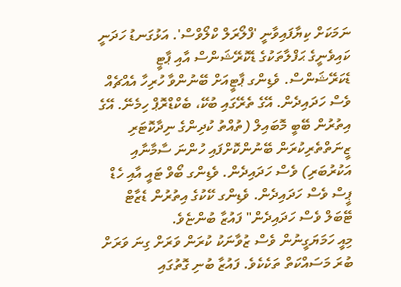ނަމަކަށް ކިޔާފައިވާނީ 'ފްލޯރަލް ކްލޯވްސް'. އަޅުގަނޑު ހަދަނީ ކައިވެނީގެ ޙަފްލާތަކުގެ ޑެކޮރޭޝަންސް އާއި ޕާޓީ ޑެކަރޭޝަންސް. ވެޑިންގ ޕާޓީއަށް ބޭނުންވާ ހުރިހާ އެއްޗެއް ވެސް ހަދައިދެން. އޭގެ ތެރޭގައި ބުކޭ، ބެކްޑްރޮޕް ހިމެނޭ. އޭގެ އިތުރުން ބޭބީ މޮބައިލް (ތުއްތު ކުދިންގެ ނިދާކޮޓަރި ޒީނަތްތެރިކުރަން ބޭނުންކޮށްފައި ހުންނަ ސާމާނާއި އަކުރުބަރި) ވެސް ހަދައިދެން. ވެޑިންގ ބޯވް ޓައީ އާއި ހެޑް ޕީސް ވެސް ހަދައިދެން. ވެޑިންގ ކޭކުގެ އިތުރުން ޑެޒާޓް ޓޭބަލް ވެސް ހަދައިދެން" ފައުޒާ ބުންޏެވެ.
މިއީ ހަމަޔަގީނުން ވެސް ޒުވާނަކު ކުރަން ވަރަށް ގިނަ ވަރަށް ބުރަ މަސައްކަތް ތަކެކެވެ. ފައުޒާ ބުނި ގޮތުގައި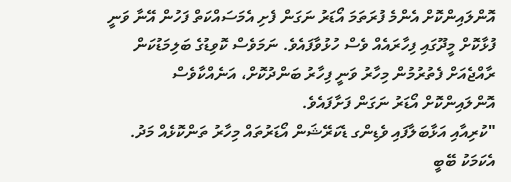އޮންލައިންކޮށް އެންމެ ފުރަތަމަ އޯޑަރު ނަގަން ފެށި އެމަސައްކަތް ފަހުން އޭނާ ވަނީ ފުޅާކޮށް މީދޫގައި ފިހާރައެއް ވެސް ހުޅުވާފައެވެ. ނަމަވެސް ކޮވިޑުގެ ބަލިމަޑުކަން ރާއްޖެއަށް ފެތުރުމުން މިހާރު ވަނީ ފިހާރު ބަންދުކޮށް، އަނެއްކާވެސް އޮންލައިންކޮށް އޯޑަރު ނަގަން ފަށާފައެވެ.
"ކުރިއާއި އަޅާބަލާފައި ވެޑިންގ ޑެކަރޭޝަން އޯޑަރުތައް މިހާރު ތަންކޮޅެއް މަދު. އެކަމަކު ބޭބީ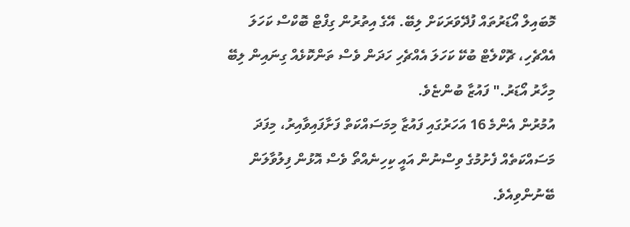މޮބައިލް އޯޑަރުތައް ފުދޭވަރަކަށް ލިބޭ. އޭގެ އިތުރުން ގިފްޓް ބޮކްސް ކަހަލަ އެއްޗެހި، ޗޮކްލެޓް ބުކޭ ކަހަލަ އެއްޗެހި ހަދަން ވެސް ތަންކޮޅެއް ގިނައިން ލިބޭ މިހާރު އޯޑަރު." ފައުޒާ ބުންޏެވެ.
އުމުރުން އެންމެ 16 އަހަރުގައި ފައުޒާ މިމަސައްކަތް ފަށާފައިވާއިރު، މިފަދަ މަސައްކަތެއް ފެށުމުގެ ވިސްނުން އައީ ކިހިނެއްތޯ ވެސް އޮޅުން ފިލުވާލަން ބޭނުންވިއެވެ.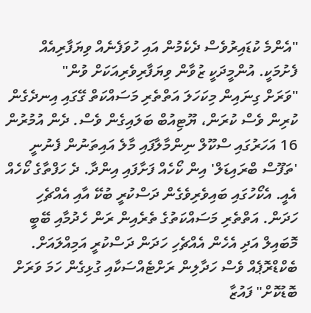"އެންމެ ކުޑައިރުވެސް ދެކެމުން އައި ހުވަފެނެއް ވިޔަފާރިއެއް ފެށުމަކީ. އުންމީދަކީ ޒުވާން ވިޔަފާރިވެރިއަކަށް ވުން"
"ވަރަށް ގިނައިން މިކަހަލަ އަތްތެރި މަސައްކަތް ގޭގައި އިނދެގެން ކުރިން ވެސް ކުރަން، ޔޫޓިއުބް ބަލައިގެން ވެސް. ދެން އުމުރުން 16 އަހަރުގައި ސްކޫލް ނިންމާލާފައި މާލެ އައިތަނުން ފެނުނީ 'ތަފޫސް ބްރައިޑަލް' އިން ކޯހެއް ފަށާފައި އިންދާ. ދެ ހަފްތާގެ ކޯހެއް އެއީ. އެކޯހުގައި ބައިވެރިވެގެން ދަސްކުރީ ބުކޭ އާއި އެއްޗެހި ހަދަން. އަތްތެރި މަސައްކަތުގެ ތެރެއިން ރަން ހެދުމާއި ބޭބީ މޮބައިލް އަދި އެހެން އެއްޗެހި ހަދަން ދަސްކުރީ އަމިއްލައަށް. ބެކްޑްރޮޕެއް ވެސް ހަދާލިން ރަށްޓެއްސަކާއި ގުޅިގެން ހަމަ ވަރަށް ބޮޑުކޮށް" ފައުޒާ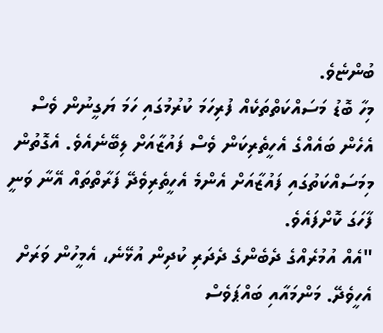ބުންޏެވެ.
މިހާ ބޮޑު މަސައްކަތްތަކެއް ފުރިހަމަ ކުރުމުގައި ހަމަ ޔަގީނުން ވެސް އެހެން ބައެއްގެ އެހީތެރިކަން ވެސް ފައުޒާއަށް ލިބޭނެއެވެ. އެގޮތުން މިމަސައްކަތުގައި ފައުޒާއަށް އެންމެ އެހީތެރިވެދޭ ފަރާތްތައް އޭނާ ވަނީ ފާހަގަ ކޮށްފައެވެ.
"އެއް އުމުރެއްގެ ދެބެންގެ ދެދަރި ކުދިން އުޅޭނެ، އެމީހުން ވަރަށް އެހީވެދޭ. މަންމައާއި ބައްޕަވެސް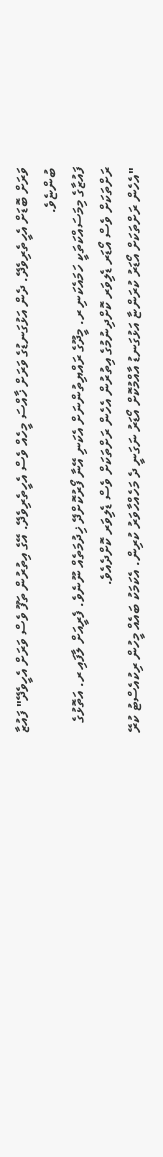ވަރަށް ބޮޑަށް އެހީތެރިވެދޭ. ދެން އަޅުގަނޑުގެ ވަރަށް ޚާއްސަ މީހެއް ވެސް އެހީތެރިވެދޭ. އޭގެ އިތުރުން ތަފޫ ވެސް ވަރަށް އެހީވެދޭ" ފައުޒާ ބުންޏެވެ.
ފައުޒާގެ މިމަސައްކަތަކީ ހަމައެކަނި ރ. މީދޫގެ ރައްޔިތުންނަށް އެކަނި އޭނާ ފޯރުކޮށްދޭ ޚިދުމަތެއް ނޫނެވެ. ފެރީއަށް ލާފައި ރ. އަތޮޅުގެ ރަށްތަކަށް ވެސް އޯޑަރ ޑެލިވަރ ކޮށްދިނުމުގެ އިތުރުން އެހެން ރަށްތަކަށް ވެސް ޑެލިވަރ ކޮށްދެއެވެ.
"އެހެން ރަށްތަކަށް އޯޑަރު ކުރަންޏާ އަޅުގަނޑު އާއްމުކޮށް އޯޑަރު ނަގަނީ ދެ މަހެއްހާވަރު ކުރިން. އެކަމަކު ބައެއް މީހުން ރިކުއެސްޓު ކުރޭ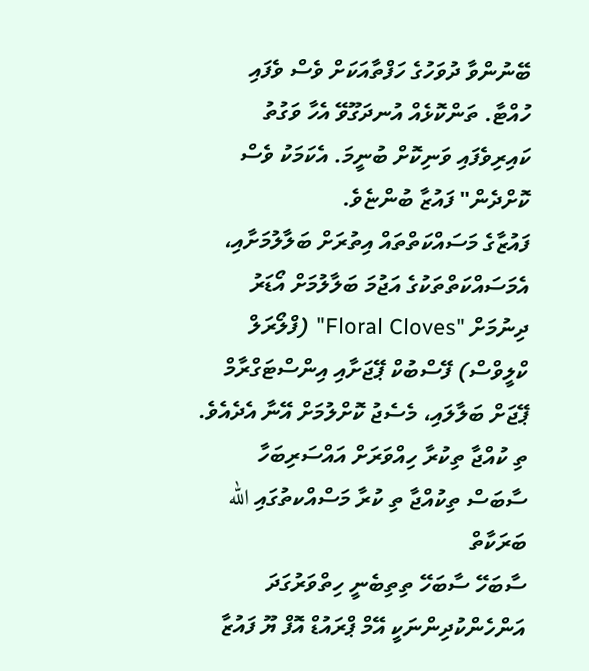ބޭނުންވާ ދުވަހުގެ ހަފްތާއަކަށް ވެސް ވެފައި ހުއްޓާ. ތަންކޮޅެއް އުނދަގޫވޭ އެހާ ވަގުތު ކައިރިވެފައި ވަނިކޮށް ބުނީމަ. އެކަމަކު ވެސް ކޮށްދެން" ފައުޒާ ބުންޏެވެ.
ފައުޒާގެ މަސައްކަތްތައް އިތުރަށް ބަލާލުމަށާއި، އެމަސައްކަތްތަކުގެ އަޖުމަ ބަލާލުމަށް އޯޑަރު ދިނުމަށް "Floral Cloves" (ފްލޯރަލް ކްލީވްސް) ފޭސްބުކް ޕޭޖަށާއި އިންސްޓަގްރާމް ޕޭޖަށް ބަލާލައި، މެސެޖު ކޮށްލުމަށް އޭނާ އެދެއެވެ.
ތި ކުއްޖާ ތިކުރާ ހިއްވަރަށް އައްސަރިބަހާ ސާބަސް ތިކުއްޖާ ތި ކުރާ މަސްއްކތުގައި الله ބަރަކާތް
ސާބަހޭ ސާބަހޭ ތިތިބެނީ ހިތްވަރުގަދަ އަންހެންކުދިންނަކީ އޭމް ޕްރައުޑް އޮފް ޔޫ ފައުޒާ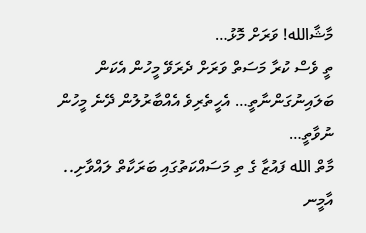މާޝާالله! ވަރަށް މޮޅު…
ތީ ވެސް ކުރާ މަސަތް ވަރަށް ދެރަވޭ މީހުން އެކަން ބަލައިނުގަންނާތީ… އެހީތެރިވެ އެއްބާރުލުން ދޭނެ މީހުން ނުވާތީ…
މާތް الله ފައުޒާ ގެ ތި މަސައްކަތުގައި ބަރަކާތް ލައްވާށި..
އާމީނ